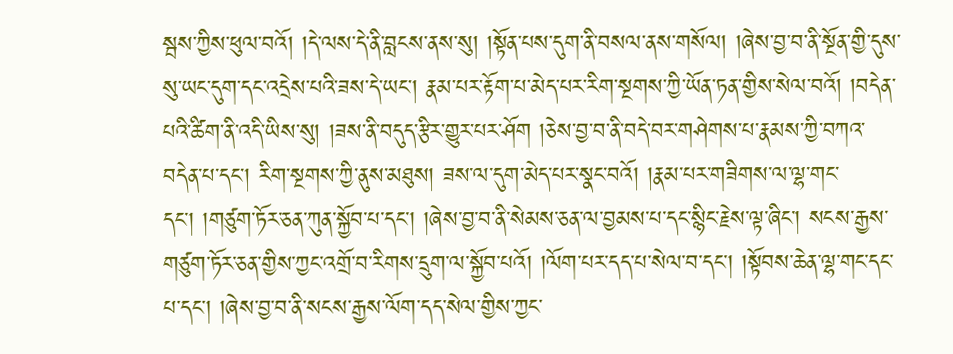སྦས་ཀྱིས་ཕུལ་བའོ། །དེ་ལས་དེ་ནི་བླངས་ནས་སུ། །སྟོན་པས་དུག་ནི་བསལ་ནས་གསོལ། །ཞེས་བྱ་བ་ནི་སྔོན་གྱི་དུས་སུ་ཡང་དུག་དང་འདྲེས་པའི་ཟས་དེ་ཡང་། རྣམ་པར་རྟོག་པ་མེད་པར་རིག་སྔགས་ཀྱི་ཡོན་ཏན་གྱིས་སེལ་བའོ། །བདེན་པའི་ཚིག་ནི་འདི་ཡིས་སུ། །ཟས་ནི་བདུད་རྩིར་གྱུར་པར་ཤོག །ཅེས་བྱ་བ་ནི་བདེ་བར་གཤེགས་པ་རྣམས་ཀྱི་བཀའ་བདེན་པ་དང་། རིག་སྔགས་ཀྱི་ནུས་མཐུས། ཟས་ལ་དུག་མེད་པར་སྣང་བའོ། །རྣམ་པར་གཟིགས་ལ་ལྷ་གང་དང་། །གཙུག་ཏོར་ཅན་ཀུན་སྐྱོབ་པ་དང་། །ཞེས་བྱ་བ་ནི་སེམས་ཅན་ལ་བྱམས་པ་དང་སྙིང་རྗེས་ལྟ་ཞིང་། སངས་རྒྱས་གཙུག་ཏོར་ཅན་གྱིས་ཀྱང་འགྲོ་བ་རིགས་དྲུག་ལ་སྐྱོབ་པའོ། །ལོག་པར་དད་པ་སེལ་བ་དང་། །སྟོབས་ཆེན་ལྷ་གང་དང་པ་དང་། །ཞེས་བྱ་བ་ནི་སངས་རྒྱས་ལོག་དད་སེལ་གྱིས་ཀྱང་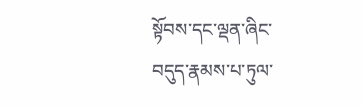སྟོབས་དང་ལྡན་ཞིང་བདུད་རྣམས་པ་ཏུལ་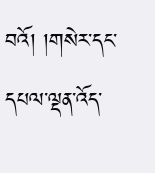བའོ། །གསེར་དང་དཔལ་ལྡན་འོད་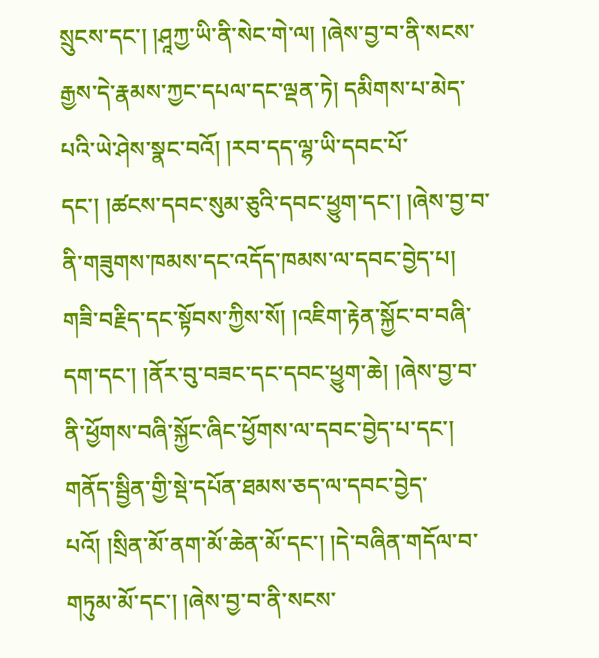སྲུངས་དང་། །ཤཱཀྱ་ཡི་ནི་སེང་གེ་ལ། །ཞེས་བྱ་བ་ནི་སངས་རྒྱས་དེ་རྣམས་ཀྱང་དཔལ་དང་ལྡན་ཏེ། དམིགས་པ་མེད་པའི་ཡེ་ཤེས་སྣང་བའོ། །རབ་དད་ལྷ་ཡི་དབང་པོ་དང་། །ཚངས་དབང་སུམ་ཅུའི་དབང་ཕྱུག་དང་། །ཞེས་བྱ་བ་ནི་གཟུགས་ཁམས་དང་འདོད་ཁམས་ལ་དབང་བྱེད་པ། གཟི་བརྗིད་དང་སྟོབས་ཀྱིས་སོ། །འཇིག་རྟེན་སྐྱོང་བ་བཞི་དག་དང་། །ནོར་བུ་བཟང་དང་དབང་ཕྱུག་ཆེ། །ཞེས་བྱ་བ་ནི་ཕྱོགས་བཞི་སྐྱོང་ཞིང་ཕྱོགས་ལ་དབང་བྱེད་པ་དང་། གནོད་སྦྱིན་གྱི་སྡེ་དཔོན་ཐམས་ཅད་ལ་དབང་བྱེད་པའོ། །སྲིན་མོ་ནག་མོ་ཆེན་མོ་དང་། །དེ་བཞིན་གདོལ་བ་གཏུམ་མོ་དང་། །ཞེས་བྱ་བ་ནི་སངས་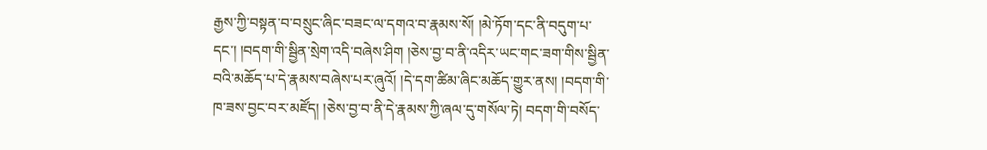རྒྱས་ཀྱི་བསྟན་བ་བསྲུང་ཞིང་བཟང་ལ་དགའ་བ་རྣམས་སོ། །མེ་ཏོག་དང་ནི་བདུག་པ་དང་། །བདག་གི་སྦྱིན་སྲེག་འདི་བཞེས་ཤིག །ཅེས་བྱ་བ་ནི་འདིར་ཡང་གང་ཟག་གིས་སྦྱིན་བའི་མཆོད་པ་དེ་རྣམས་བཞེས་པར་ཞུའོ། །དེ་དག་ཚིམ་ཞིང་མཆོད་གྱུར་ནས། །བདག་གི་ཁ་ཟས་བྱང་བར་མཛོད། །ཅེས་བྱ་བ་ནི་དེ་རྣམས་ཀྱི་ཞལ་དུ་གསོལ་ཏེ། བདག་གི་བསོད་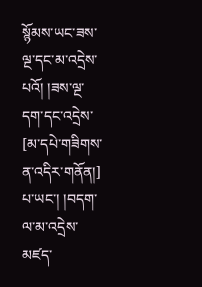སྙོམས་ཡང་ཟས་ལྔ་དང་མ་འདྲེས་པའོ། །ཟས་ལྔ་དག་དང་འདྲེས་
[མ་དཔེ་གཟིགས་ན་འདིར་གནོན།]
པ་ཡང་། །བདག་ལ་མ་འདྲེས་མཛད་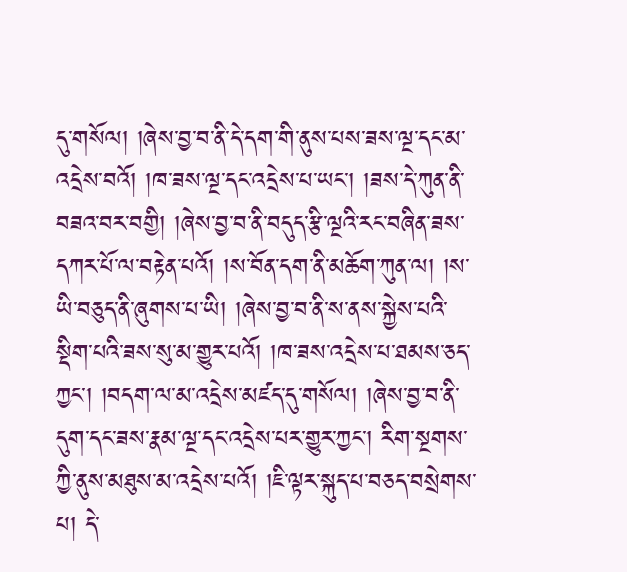དུ་གསོལ། །ཞེས་བྱ་བ་ནི་དེ་དག་གི་ནུས་པས་ཟས་ལྔ་དང་མ་འདྲེས་བའོ། །ཁ་ཟས་ལྔ་དང་འདྲེས་པ་ཡང་། །ཟས་དེ་ཀུན་ནི་བཟའ་བར་བགྱི། །ཞེས་བྱ་བ་ནི་བདུད་རྩི་ལྔའི་རང་བཞིན་ཟས་དཀར་པོ་ལ་བརྟེན་པའོ། །ས་བོན་དག་ནི་མཆོག་ཀུན་ལ། །ས་ཡི་བཅུད་ནི་ཞུགས་པ་ཡི། །ཞེས་བྱ་བ་ནི་ས་ནས་སྐྱེས་པའི་སྡིག་པའི་ཟས་སུ་མ་གྱུར་པའོ། །ཁ་ཟས་འདྲེས་པ་ཐམས་ཅད་ཀྱང་། །བདག་ལ་མ་འདྲེས་མཛད་དུ་གསོལ། །ཞེས་བྱ་བ་ནི་དུག་དང་ཟས་རྣམ་ལྔ་དང་འདྲེས་པར་གྱུར་ཀྱང་། རིག་སྔགས་ཀྱི་ནུས་མཐུས་མ་འདྲེས་པའོ། །ཇི་ལྟར་སྐུད་པ་བཅད་བསྲེགས་པ། དེ་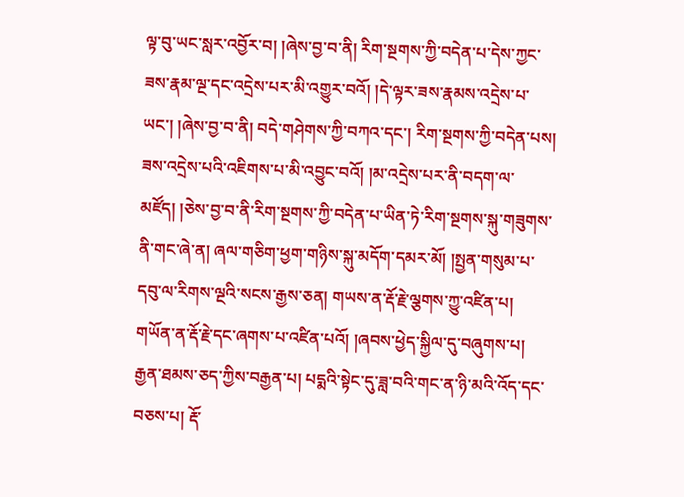ལྟ་བུ་ཡང་སླར་འབྱོར་བ། །ཞེས་བྱ་བ་ནི། རིག་སྔགས་ཀྱི་བདེན་པ་དེས་ཀྱང་ཟས་རྣམ་ལྔ་དང་འདྲེས་པར་མི་འགྱུར་བའོ། །དེ་ལྟར་ཟས་རྣམས་འདྲེས་པ་ཡང་། །ཞེས་བྱ་བ་ནི། བདེ་གཤེགས་ཀྱི་བཀའ་དང་། རིག་སྔགས་ཀྱི་བདེན་པས། ཟས་འདྲེས་པའི་འཇིགས་པ་མི་འབྱུང་བའོ། །མ་འདྲེས་པར་ནི་བདག་ལ་མཛོད། །ཅེས་བྱ་བ་ནི་རིག་སྔགས་ཀྱི་བདེན་པ་ཡིན་ཏེ་རིག་སྔགས་སྐུ་གཟུགས་ནི་གང་ཞེ་ན། ཞལ་གཅིག་ཕྱག་གཉིས་སྐུ་མདོག་དམར་མོ། །སྤྱན་གསུམ་པ་དབུ་ལ་རིགས་ལྔའི་སངས་རྒྱས་ཅན། གཡས་ན་རྡོ་རྗེ་ལྕགས་ཀྱུ་འཛིན་པ། གཡོན་ན་རྡོ་རྗེ་དང་ཞགས་པ་འཛིན་པའོ། །ཞབས་ཕྱེད་སྐྱིལ་དུ་བཞུགས་པ། རྒྱན་ཐམས་ཅད་ཀྱིས་བརྒྱན་པ། པདྨའི་སྟེང་དུ་ཟླ་བའི་གང་ན་ཉི་མའི་འོད་དང་བཅས་པ། རྡོ་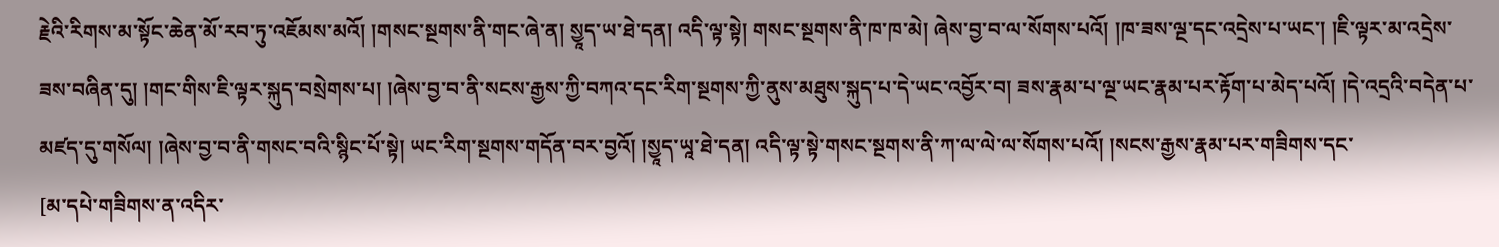རྗེའི་རིགས་མ་སྟོང་ཆེན་མོ་རབ་ཏུ་འཇོམས་མའོ། །གསང་སྔགས་ནི་གང་ཞེ་ན། སྱཱད་ཡ་ཐེ་དན། འདི་ལྟ་སྟེ། གསང་སྔགས་ནི་ཁ་ཁ་མེ། ཞེས་བྱ་བ་ལ་སོགས་པའོ། །ཁ་ཟས་ལྔ་དང་འདྲེས་པ་ཡང་། །ཇི་ལྟར་མ་འདྲེས་ཟས་བཞིན་དུ། །གང་གིས་ཇི་ལྟར་སྐུད་བསྲེགས་པ། །ཞེས་བྱ་བ་ནི་སངས་རྒྱས་ཀྱི་བཀའ་དང་རིག་སྔགས་ཀྱི་ནུས་མཐུས་སྐུད་པ་དེ་ཡང་འབྱོར་བ། ཟས་རྣམ་པ་ལྔ་ཡང་རྣམ་པར་རྟོག་པ་མེད་པའོ། །དེ་འདྲའི་བདེན་པ་མཛད་དུ་གསོལ། །ཞེས་བྱ་བ་ནི་གསང་བའི་སྙིང་པོ་སྟེ། ཡང་རིག་སྔགས་གདོན་བར་བྱའོ། །སྱཱད་ཡཱ་ཐེ་དན། འདི་ལྟ་སྟེ་གསང་སྔགས་ནི་ཀ་ལ་ལེ་ལ་སོགས་པའོ། །སངས་རྒྱས་རྣམ་པར་གཟིགས་དང་
[མ་དཔེ་གཟིགས་ན་འདིར་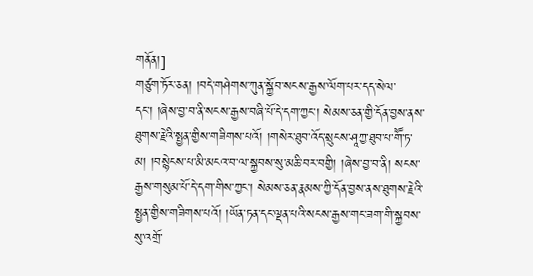གནོན།]
གཙུག་ཏོར་ཅན། །བདེ་གཤེགས་ཀུན་སྐྱོབ་སངས་རྒྱས་ལོག་པར་དད་སེལ་དང་། །ཞེས་བྱ་བ་ནི་སངས་རྒྱས་བཞི་པོ་དེ་དག་ཀྱང་། སེམས་ཅན་གྱི་དོན་བྱས་ནས་ཐུགས་རྗེའི་སྤྱན་གྱིས་གཟིགས་པའོ། །གསེར་ཐུབ་འོད་སྲུངས་ཤཱཀྱ་ཐུབ་པ་གཽ་ཏ་མ། །བསྙེངས་པ་མི་མངའ་བ་ལ་སྐྱབས་སུ་མཆི་བར་བགྱི། །ཞེས་བྱ་བ་ནི། སངས་རྒྱས་གསུམ་པོ་དེ་དག་གིས་ཀྱང་། སེམས་ཅན་རྣམས་ཀྱི་དོན་བྱས་ནས་ཐུགས་རྗེའི་སྤྱན་གྱིས་གཟིགས་པའོ། །ཡོན་ཏན་དང་ལྡན་པའི་སངས་རྒྱས་གང་ཟག་གི་སྐྱབས་སུ་འགྲོ་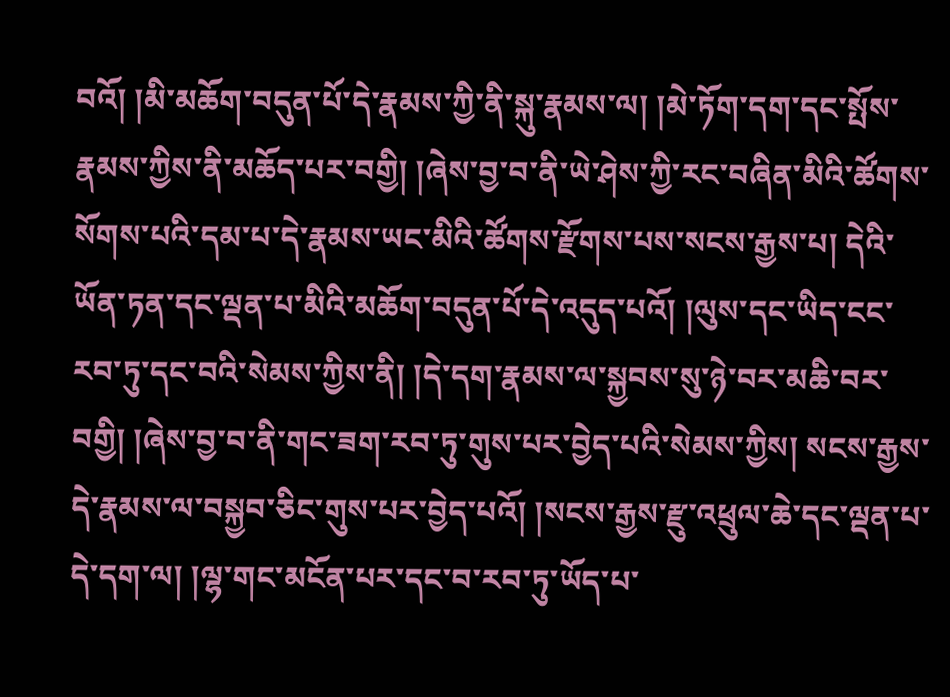བའོ། །མི་མཆོག་བདུན་པོ་དེ་རྣམས་ཀྱི་ནི་སྐུ་རྣམས་ལ། །མེ་ཏོག་དག་དང་སྤོས་རྣམས་ཀྱིས་ནི་མཆོད་པར་བགྱི། །ཞེས་བྱ་བ་ནི་ཡེ་ཤེས་ཀྱི་རང་བཞིན་མིའི་ཚོགས་སོགས་པའི་དམ་པ་དེ་རྣམས་ཡང་མིའི་ཚོགས་རྫོགས་པས་སངས་རྒྱས་པ། དེའི་ཡོན་ཏན་དང་ལྡན་པ་མིའི་མཆོག་བདུན་པོ་དེ་འདུད་པའོ། །ལུས་དང་ཡིད་ངང་རབ་ཏུ་དང་བའི་སེམས་ཀྱིས་ནི། །དེ་དག་རྣམས་ལ་སྐྱབས་སུ་ཉེ་བར་མཆི་བར་བགྱི། །ཞེས་བྱ་བ་ནི་གང་ཟག་རབ་ཏུ་གུས་པར་བྱེད་པའི་སེམས་ཀྱིས། སངས་རྒྱས་དེ་རྣམས་ལ་བསྐྱབ་ཅིང་གུས་པར་བྱེད་པའོ། །སངས་རྒྱས་རྫུ་འཕྲུལ་ཆེ་དང་ལྡན་པ་དེ་དག་ལ། །ལྷ་གང་མངོན་པར་དང་བ་རབ་ཏུ་ཡོད་པ་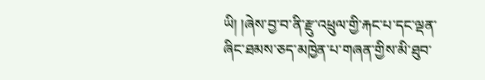ཡི། །ཞེས་བྱ་བ་ནི་རྫུ་འཕྲུལ་གྱི་རྐང་པ་དང་ལྡན་ཞིང་ཐམས་ཅད་མཁྱེན་པ་གཞན་གྱིས་མི་ཐུབ་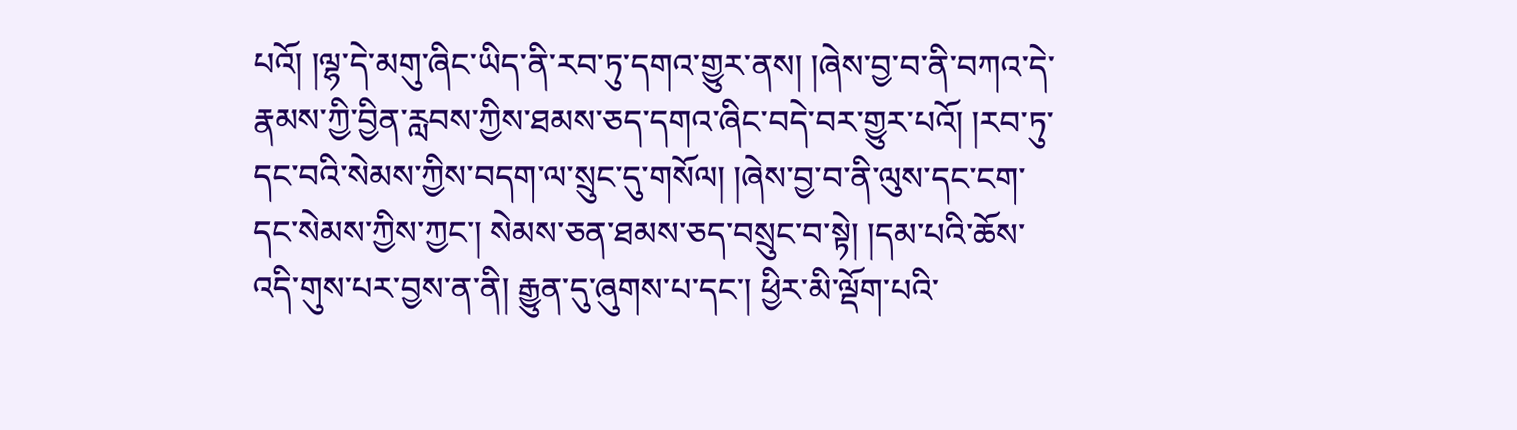པའོ། །ལྷ་དེ་མགུ་ཞིང་ཡིད་ནི་རབ་ཏུ་དགའ་གྱུར་ནས། །ཞེས་བྱ་བ་ནི་བཀའ་དེ་རྣམས་ཀྱི་བྱིན་རླབས་ཀྱིས་ཐམས་ཅད་དགའ་ཞིང་བདེ་བར་གྱུར་པའོ། །རབ་ཏུ་དང་བའི་སེམས་ཀྱིས་བདག་ལ་སྲུང་དུ་གསོལ། །ཞེས་བྱ་བ་ནི་ལུས་དང་ངག་དང་སེམས་ཀྱིས་ཀྱང་། སེམས་ཅན་ཐམས་ཅད་བསྲུང་བ་སྟེ། །དམ་པའི་ཆོས་འདི་གུས་པར་བྱས་ན་ནི། རྒྱུན་དུ་ཞུགས་པ་དང་། ཕྱིར་མི་ལྡོག་པའི་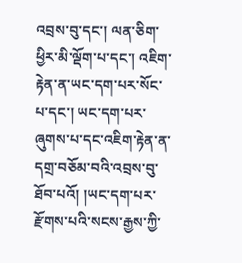འབྲས་བུ་དང་། ལན་ཅིག་ཕྱིར་མི་ལྡོག་པ་དང་། འཇིག་རྟེན་ན་ཡང་དག་པར་སོང་པ་དང་། ཡང་དག་པར་ཞུགས་པ་དང་འཇིག་རྟེན་ན་དགྲ་བཅོམ་བའི་འབྲས་བུ་ཐོབ་པའོ། །ཡང་དག་པར་རྫོགས་པའི་སངས་རྒྱས་ཀྱི་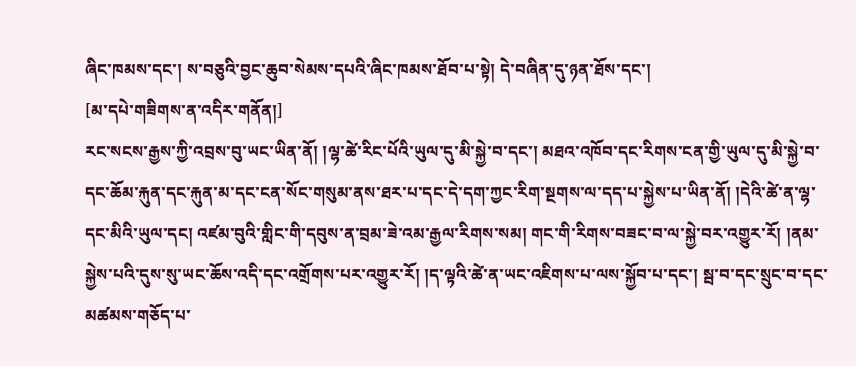ཞིང་ཁམས་དང་། ས་བཅུའི་བྱང་ཆུབ་སེམས་དཔའི་ཞིང་ཁམས་ཐོབ་པ་སྟེ། དེ་བཞིན་དུ་ཉན་ཐོས་དང་།
[མ་དཔེ་གཟིགས་ན་འདིར་གནོན།]
རང་སངས་རྒྱས་ཀྱི་འབྲས་བུ་ཡང་ཡིན་ནོ། །ལྷ་ཚེ་རིང་པོའི་ཡུལ་དུ་མི་སྐྱེ་བ་དང་། མཐའ་འཁོབ་དང་རིགས་ངན་གྱི་ཡུལ་དུ་མི་སྐྱེ་བ་དང་ཆོམ་རྐུན་དང་རྐུན་མ་དང་ངན་སོང་གསུམ་ནས་ཐར་པ་དང་དེ་དག་ཀྱང་རིག་སྔགས་ལ་དད་པ་སྐྱེས་པ་ཡིན་ནོ། །དེའི་ཚེ་ན་ལྷ་དང་མིའི་ཡུལ་དང། འཛམ་བུའི་གླིང་གི་དབུས་ན་བྲམ་ཟེ་འམ་རྒྱལ་རིགས་སམ། གང་གི་རིགས་བཟང་བ་ལ་སྐྱེ་བར་འགྱུར་རོ། །ནམ་སྐྱེས་པའི་དུས་སུ་ཡང་ཆོས་འདི་དང་འགྲོགས་པར་འགྱུར་རོ། །ད་ལྟའི་ཚེ་ན་ཡང་འཇིགས་པ་ལས་སྐྱོབ་པ་དང་། སྦ་བ་དང་སྲུང་བ་དང་མཚམས་གཅོད་པ་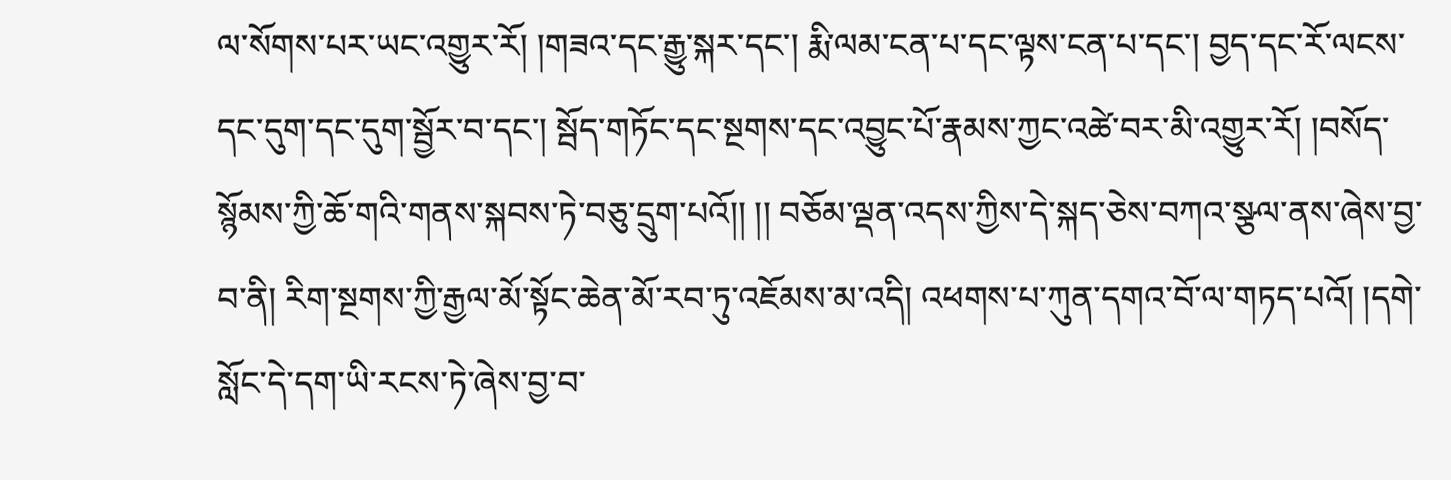ལ་སོགས་པར་ཡང་འགྱུར་རོ། །གཟའ་དང་རྒྱུ་སྐར་དང་། རྨི་ལམ་ངན་པ་དང་ལྟས་ངན་པ་དང་། བྱད་དང་རོ་ལངས་དང་དུག་དང་དུག་སྦྱོར་བ་དང་། སྦོད་གཏོང་དང་སྔགས་དང་འབྱུང་པོ་རྣམས་ཀྱང་འཚེ་བར་མི་འགྱུར་རོ། །བསོད་སྙོམས་ཀྱི་ཆོ་གའི་གནས་སྐབས་ཏེ་བཅུ་དྲུག་པའོ།། །། བཅོམ་ལྡན་འདས་ཀྱིས་དེ་སྐད་ཅེས་བཀའ་སྩལ་ནས་ཞེས་བྱ་བ་ནི། རིག་སྔགས་ཀྱི་རྒྱལ་མོ་སྟོང་ཆེན་མོ་རབ་ཏུ་འཇོམས་མ་འདི། འཕགས་པ་ཀུན་དགའ་བོ་ལ་གཏད་པའོ། །དགེ་སློང་དེ་དག་ཡི་རངས་ཏེ་ཞེས་བྱ་བ་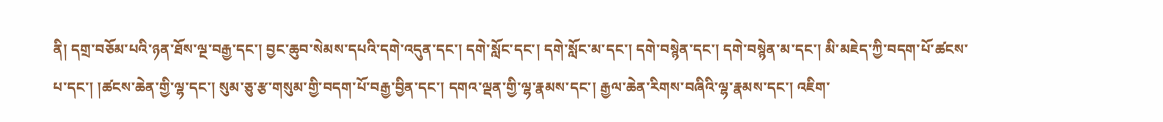ནི། དགྲ་བཅོམ་པའི་ཉན་ཐོས་ལྔ་བརྒྱ་དང་། བྱང་ཆུབ་སེམས་དཔའི་དགེ་འདུན་དང་། དགེ་སློང་དང་། དགེ་སློང་མ་དང་། དགེ་བསྙེན་དང་། དགེ་བསྙེན་མ་དང་། མི་མཇེད་ཀྱི་བདག་པོ་ཚངས་པ་དང་། །ཚངས་ཆེན་གྱི་ལྷ་དང་། སུམ་ཅུ་རྩ་གསུམ་གྱི་བདག་པོ་བརྒྱ་བྱིན་དང་། དགའ་ལྡན་གྱི་ལྷ་རྣམས་དང་། རྒྱལ་ཆེན་རིགས་བཞིའི་ལྷ་རྣམས་དང་། འཇིག་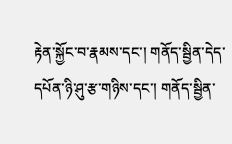རྟེན་སྐྱོང་བ་རྣམས་དང་། གནོད་སྦྱིན་དེད་དཔོན་ཉི་ཤུ་རྩ་གཉིས་དང་། གནོད་སྦྱིན་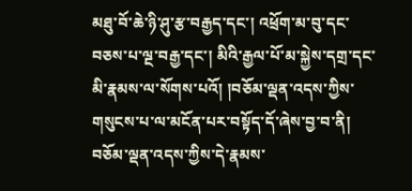མཐུ་བོ་ཆེ་ཉི་ཤུ་རྩ་བརྒྱད་དང་། འཕྲོག་མ་བུ་དང་བཅས་པ་ལྔ་བརྒྱ་དང་། མིའི་རྒྱལ་པོ་མ་སྐྱེས་དགྲ་དང་མི་རྣམས་ལ་སོགས་པའོ། །བཅོམ་ལྡན་འདས་ཀྱིས་གསུངས་པ་ལ་མངོན་པར་བསྟོད་དོ་ཞེས་བྱ་བ་ནི། བཅོམ་ལྡན་འདས་ཀྱིས་དེ་རྣམས་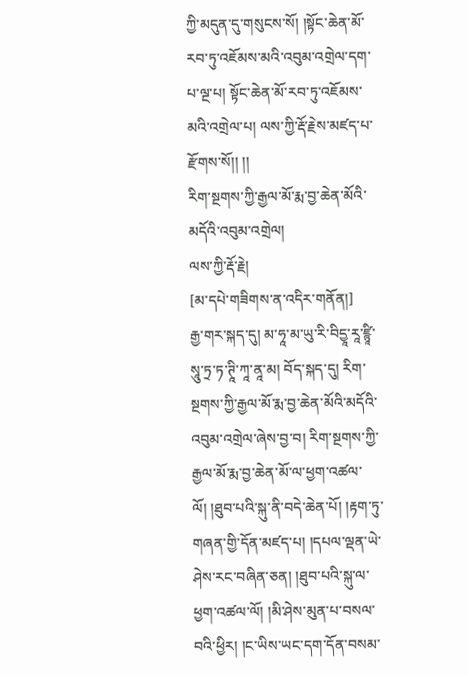ཀྱི་མདུན་དུ་གསུངས་སོ། །སྟོང་ཆེན་མོ་རབ་ཏུ་འཇོམས་མའི་འབུམ་འགྲེལ་དག་པ་ལྔ་པ། སྟོང་ཆེན་མོ་རབ་ཏུ་འཇོམས་མའི་འགྲེལ་པ། ལས་ཀྱི་རྡོ་རྗེས་མཛད་པ་རྫོགས་སོ།། །།
རིག་སྔགས་ཀྱི་རྒྱལ་མོ་རྨ་བྱ་ཆེན་མོའི་མདོའི་འབུམ་འགྲེལ།
ལས་ཀྱི་རྡོ་རྗེ།
[མ་དཔེ་གཟིགས་ན་འདིར་གནོན།]
རྒྱ་གར་སྐད་དུ། མ་ཧཱ་མ་ཡུ་རི་བིདྱཱ་རཱ་ཛྙཱི་སཱུ་ཏྲ་ཏ་ཊཱི་ཀཱ་ནཱ་མ། བོད་སྐད་དུ། རིག་སྔགས་ཀྱི་རྒྱལ་མོ་རྨ་བྱ་ཆེན་མོའི་མདོའི་འབུམ་འགྲེལ་ཞེས་བྱ་བ། རིག་སྔགས་ཀྱི་རྒྱལ་མོ་རྨ་བྱ་ཆེན་མོ་ལ་ཕྱག་འཚལ་ལོ། །ཐུབ་པའི་སྐུ་ནི་བདེ་ཆེན་པོ། །རྟག་ཏུ་གཞན་གྱི་དོན་མཛད་པ། །དཔལ་ལྡན་ཡེ་ཤེས་རང་བཞིན་ཅན། །ཐུབ་པའི་སྐུ་ལ་ཕྱག་འཚལ་ལོ། །མི་ཤེས་མུན་པ་བསལ་བའི་ཕྱིར། །ང་ཡིས་ཡང་དག་དོན་བསམ་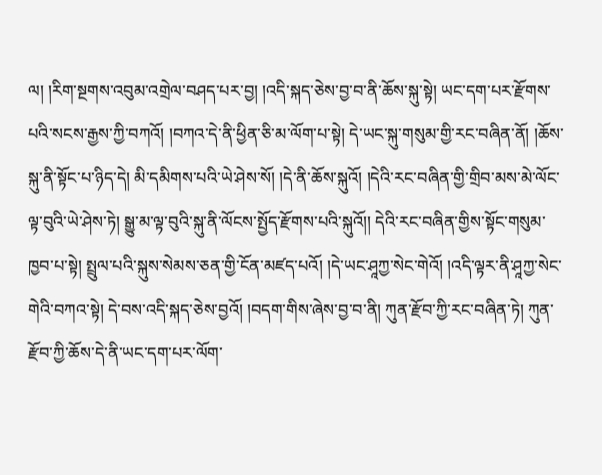ལ། །རིག་སྔགས་འབུམ་འགྲེལ་བཤད་པར་བྱ། །འདི་སྐད་ཅེས་བྱ་བ་ནི་ཆོས་སྐུ་སྟེ། ཡང་དག་པར་རྫོགས་པའི་སངས་རྒྱས་ཀྱི་བཀའོ། །བཀའ་དེ་ནི་ཕྱིན་ཅི་མ་ལོག་པ་སྟེ། དེ་ཡང་སྐུ་གསུམ་གྱི་རང་བཞིན་ནོ། །ཆོས་སྐུ་ནི་སྟོང་པ་ཉིད་དེ། མི་དམིགས་པའི་ཡེ་ཤེས་སོ། །དེ་ནི་ཆོས་སྐུའོ། །དེའི་རང་བཞིན་གྱི་གྲིབ་མས་མེ་ལོང་ལྟ་བུའི་ཡེ་ཤེས་ཏེ། སྒྱུ་མ་ལྟ་བུའི་སྐུ་ནི་ལོངས་སྤྱོད་རྫོགས་པའི་སྐུའོ།། དེའི་རང་བཞིན་གྱིས་སྟོང་གསུམ་ཁྱབ་པ་སྟེ། སྤྲུལ་པའི་སྐུས་སེམས་ཅན་གྱི་ངོན་མཛད་པའོ། །དེ་ཡང་ཤཱཀྱ་སེང་གེའོ། །འདི་ལྟར་ནི་ཤཱཀྱ་སེང་གེའི་བཀའ་སྟེ། དེ་བས་འདི་སྐད་ཅེས་བྱའོ། །བདག་གིས་ཞེས་བྱ་བ་ནི། ཀུན་རྫོབ་ཀྱི་རང་བཞིན་ཏེ། ཀུན་རྫོབ་ཀྱི་ཆོས་དེ་ནི་ཡང་དག་པར་ལོག་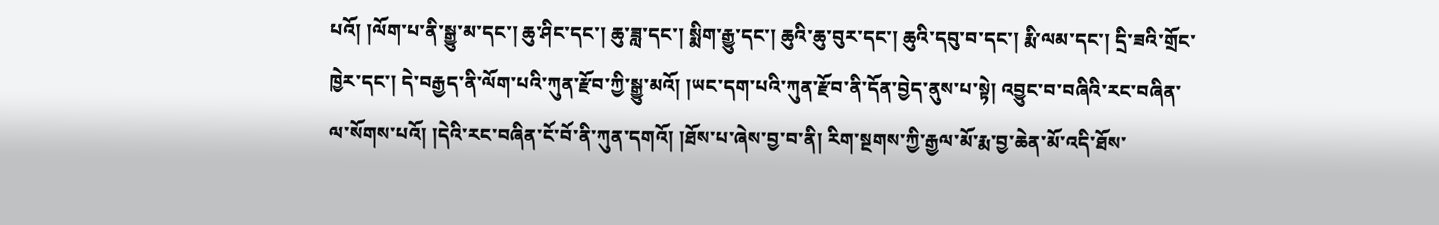པའོ། །ལོག་པ་ནི་སྒྱུ་མ་དང་། ཆུ་ཤིང་དང་། ཆུ་ཟླ་དང་། སྨིག་རྒྱུ་དང་། ཆུའི་ཆུ་བུར་དང་། ཆུའི་དབུ་བ་དང་། རྨི་ལམ་དང་། དྲི་ཟའི་གྲོང་ཁྱེར་དང་། དེ་བརྒྱད་ནི་ལོག་པའི་ཀུན་རྫོབ་ཀྱི་སྒྱུ་མའོ། །ཡང་དག་པའི་ཀུན་རྫོབ་ནི་དོན་བྱེད་ནུས་པ་སྟེ། འབྱུང་བ་བཞིའི་རང་བཞིན་ལ་སོགས་པའོ། །དེའི་རང་བཞིན་ངོ་བོ་ནི་ཀུན་དགའོ། །ཐོས་པ་ཞེས་བྱ་བ་ནི། རིག་སྔགས་ཀྱི་རྒྱལ་མོ་རྨ་བྱ་ཆེན་མོ་འདི་ཐོས་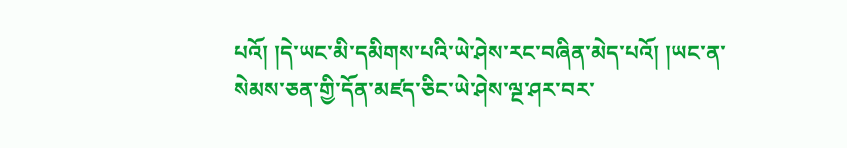པའོ། །དེ་ཡང་མི་དམིགས་པའི་ཡེ་ཤེས་རང་བཞིན་མེད་པའོ། །ཡང་ན་སེམས་ཅན་གྱི་དོན་མཛད་ཅིང་ཡེ་ཤེས་ལྔ་ཤར་བར་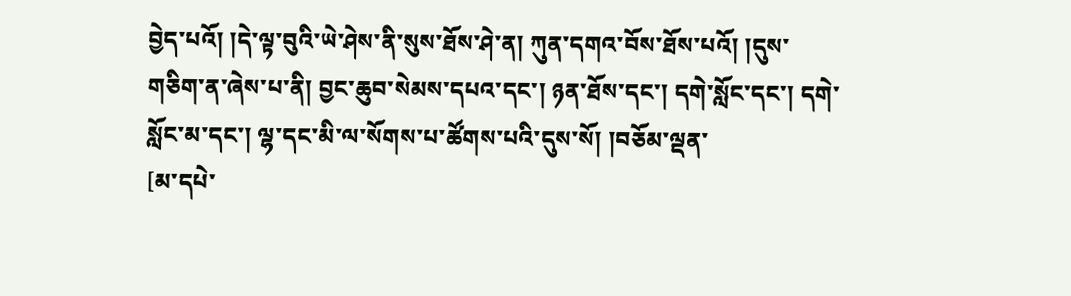བྱེད་པའོ། །དེ་ལྟ་བུའི་ཡེ་ཤེས་ནི་སུས་ཐོས་ཤེ་ན། ཀུན་དགའ་བོས་ཐོས་པའོ། །དུས་གཅིག་ན་ཞེས་པ་ནི། བྱང་ཆུབ་སེམས་དཔའ་དང་། ཉན་ཐོས་དང་། དགེ་སློང་དང་། དགེ་སློང་མ་དང་། ལྷ་དང་མི་ལ་སོགས་པ་ཚོགས་པའི་དུས་སོ། །བཅོམ་ལྡན་
[མ་དཔེ་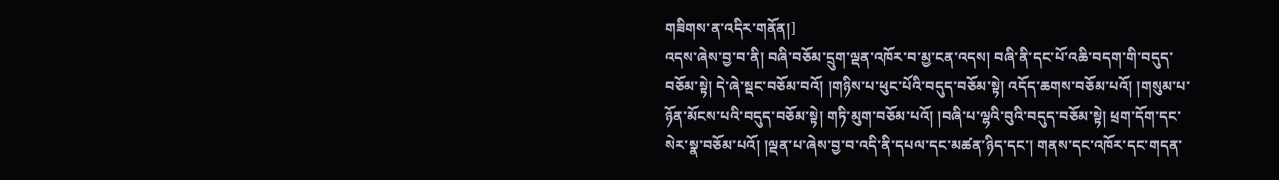གཟིགས་ན་འདིར་གནོན།]
འདས་ཞེས་བྱ་བ་ནི། བཞི་བཅོམ་དྲུག་ལྡན་འཁོར་བ་མྱ་ངན་འདས། བཞི་ནི་དང་པོ་འཆི་བདག་གི་བདུད་བཅོམ་སྟེ། དེ་ཞེ་སྡང་བཅོམ་བའོ། །གཉིས་པ་ཕུང་པོའི་བདུད་བཅོམ་སྟེ། འདོད་ཆགས་བཅོམ་པའོ། །གསུམ་པ་ཉོན་མོངས་པའི་བདུད་བཅོམ་སྟེ། གཏི་མུག་བཅོམ་པའོ། །བཞི་པ་ལྷའི་བུའི་བདུད་བཅོམ་སྟེ། ཕྲག་དོག་དང་སེར་སྣ་བཅོམ་པའོ། །ལྡན་པ་ཞེས་བྱ་བ་འདི་ནི་དཔལ་དང་མཚན་ཉིད་དང་། གནས་དང་འཁོར་དང་གདན་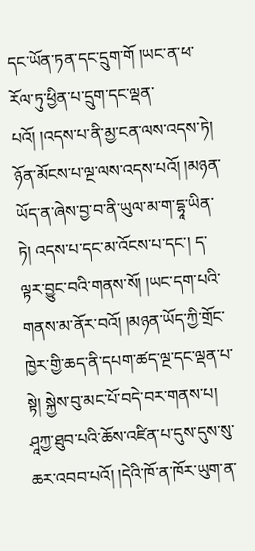དང་ཡོན་ཏན་དང་དྲུག་གོ །ཡང་ན་ཕ་རོལ་ཏུ་ཕྱིན་པ་དྲུག་དང་ལྡན་པའོ། །འདས་པ་ནི་མྱ་ངན་ལས་འདས་ཏེ། ཉོན་མོངས་པ་ལྔ་ལས་འདས་པའོ། །མཉན་ཡོད་ན་ཞེས་བྱ་བ་ནི་ཡུལ་མ་ག་དྷཱ་ཡིན་ཏེ། འདས་པ་དང་མ་འོངས་པ་དང་། ད་ལྟར་བྱུང་བའི་གནས་སོ། །ཡང་དག་པའི་གནས་མ་ནོར་བའོ། །མཉན་ཡོད་ཀྱི་གྲོང་ཁྱེར་གྱི་ཆད་ནི་དཔག་ཚད་ལྔ་དང་ལྡན་པ་སྟེ། སྐྱེས་བུ་མང་པོ་བདེ་བར་གནས་པ། ཤཱཀྱ་ཐུབ་པའི་ཆོས་འཛིན་པ་དུས་དུས་སུ་ཆར་འབབ་པའོ། །དེའི་ཁོ་ན་ཁོར་ཡུག་ན་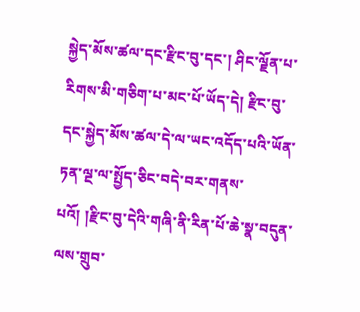སྐྱེད་མོས་ཚལ་དང་རྫིང་བུ་དང་། ཤིང་ལྗོན་པ་རིགས་མི་གཅིག་པ་མང་པོ་ཡོད་དེ། རྫིང་བུ་དང་སྐྱེད་མོས་ཚལ་དེ་ལ་ཡང་འདོད་པའི་ཡོན་ཏན་ལྔ་ལ་སྤྱོད་ཅིང་བདེ་བར་གནས་པའོ། །རྫིང་བུ་དེའི་གཞི་ནི་རིན་པོ་ཆེ་སྣ་བདུན་ལས་གྲུབ་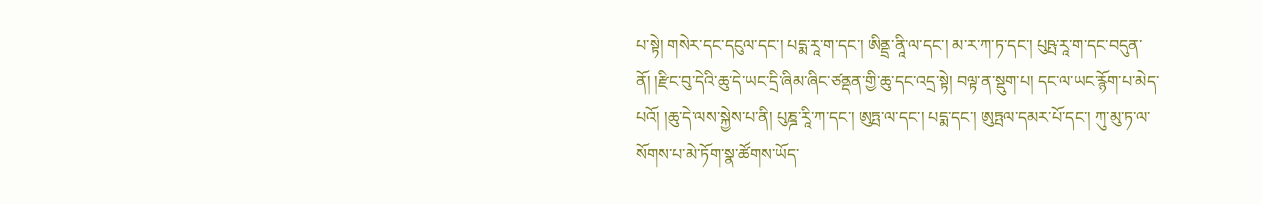པ་སྟེ། གསེར་དང་དངུལ་དང་། པདྨ་རཱ་ག་དང་། ཨིནྡྲ་ནཱི་ལ་དང་། མ་ར་ཀ་ཏ་དང་། པུཥྤ་རཱ་ག་དང་བདུན་ནོ། །རྫིང་བུ་དེའི་ཆུ་དེ་ཡང་དྲི་ཞིམ་ཞིང་ཙནྡན་གྱི་ཆུ་དང་འདྲ་སྟེ། བལྟ་ན་སྡུག་པ། དང་ལ་ཡང་རྙོག་པ་མེད་པའོ། །ཆུ་དེ་ལས་སྐྱེས་པ་ནི། པུཎྜ་རཱི་ཀ་དང་། ཨུཏྤ་ལ་དང་། པདྨ་དང་། ཨུཏྤལ་དམར་པོ་དང་། ཀུ་མུ་ཏ་ལ་སོགས་པ་མེ་ཏོག་སྣ་ཚོགས་ཡོད་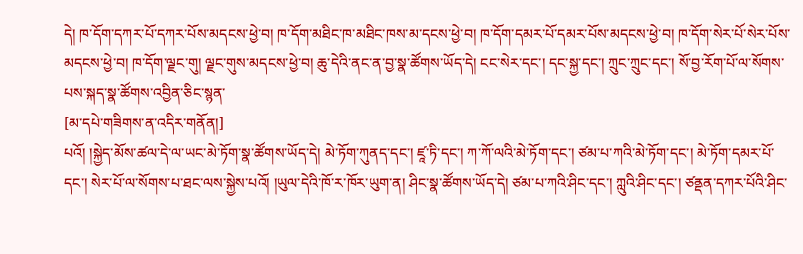དེ། ཁ་དོག་དཀར་པོ་དཀར་པོས་མདངས་ཕྱེ་བ། ཁ་དོག་མཐིང་ཁ་མཐིང་ཁས་མ་དངས་ཕྱེ་བ། ཁ་དོག་དམར་པོ་དམར་པོས་མདངས་ཕྱེ་བ། ཁ་དོག་སེར་པོ་སེར་པོས་མདངས་ཕྱེ་བ། ཁ་དོག་ལྗང་གུ། ལྗང་གུས་མདངས་ཕྱེ་བ། ཆུ་དེའི་ནང་ན་བྱ་སྣ་ཚོགས་ཡོད་དེ། ངང་སེར་དང་། དང་སྐྱ་དང་། ཀྲུང་ཀྲུང་དང་། སོ་བྱ་རོག་པོ་ལ་སོགས་པས་སྐད་སྣ་ཚོགས་འབྱིན་ཅིང་སྙན་
[མ་དཔེ་གཟིགས་ན་འདིར་གནོན།]
པའོ། །སྐྱེད་མོས་ཚལ་དེ་ལ་ཡང་མེ་ཏོག་སྣ་ཚོགས་ཡོད་དེ། མེ་ཏོག་ཀུནད་དང་། ཛཱ་ཏི་དང་། ཀ་ཀོ་ལའི་མེ་ཏོག་དང་། ཙམ་པ་ཀའི་མེ་ཏོག་དང་། མེ་ཏོག་དམར་པོ་དང་། སེར་པོ་ལ་སོགས་པ་ཐང་ལས་སྐྱེས་པའོ། །ཡུལ་དེའི་ཁོ་ར་ཁོར་ཡུག་ན། ཤིང་སྣ་ཚོགས་ཡོད་དེ། ཙམ་པ་ཀའི་ཤིང་དང་། ཀླུའི་ཤིང་དང་། ཙནྡན་དཀར་པོའི་ཤིང་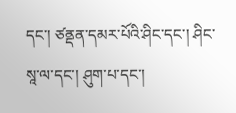དང་། ཙནྡན་དམར་པོའི་ཤིང་དང་། ཤིང་སཱ་ལ་དང་། ཤུག་པ་དང་།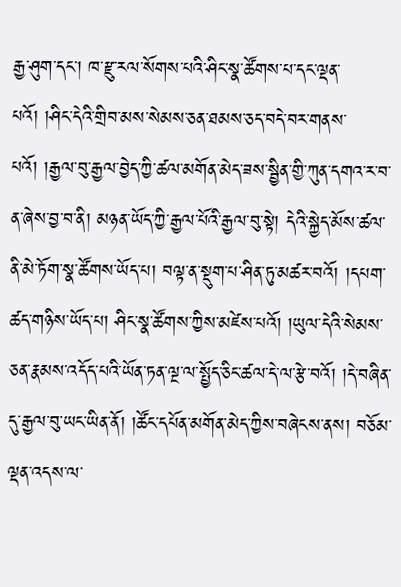རྒྱ་ཤུག་དང་། ཁ་རྫུ་རལ་སོགས་པའི་ཤིང་སྣ་ཚོགས་པ་དང་ལྡན་པའོ། །ཤིང་དེའི་གྲིབ་མས་སེམས་ཅན་ཐམས་ཅད་བདེ་བར་གནས་པའོ། །རྒྱལ་བུ་རྒྱལ་བྱེད་ཀྱི་ཚལ་མགོན་མེད་ཟས་སྦྱིན་གྱི་ཀུན་དགའ་ར་བ་ན་ཞེས་བྱ་བ་ནི། མཉན་ཡོད་ཀྱི་རྒྱལ་པོའི་རྒྱལ་བུ་སྟེ། དེའི་སྐྱེད་མོས་ཚལ་ནི་མེ་ཏོག་སྣ་ཚོགས་ཡོད་པ། བལྟ་ན་སྡུག་པ་ཤིན་ཏུ་མཚར་བའོ། །དཔག་ཚད་གཉིས་ཡོད་པ། ཤིང་སྣ་ཚོགས་ཀྱིས་མཛེས་པའོ། །ཡུལ་དེའི་སེམས་ཅན་རྣམས་འདོད་པའི་ཡོན་ཏན་ལྔ་ལ་སྤྱོད་ཅིང་ཚལ་དེ་ལ་རྩེ་བའོ། །དེ་བཞིན་དུ་རྒྱལ་བུ་ཡང་ཡིན་ནོ། །ཚོང་དཔོན་མགོན་མེད་ཀྱིས་བཞེངས་ནས། བཅོམ་ལྡན་འདས་ལ་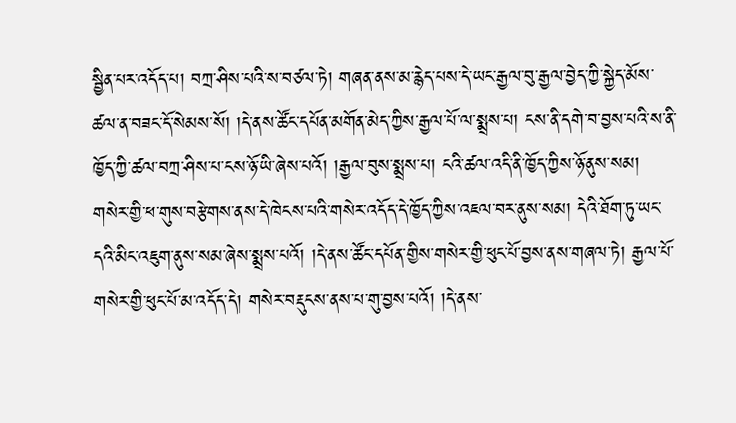སྦྱིན་པར་འདོད་པ། བཀྲ་ཤིས་པའི་ས་བཙལ་ཏེ། གཞན་ནས་མ་རྙེད་པས་དེ་ཡང་རྒྱལ་བུ་རྒྱལ་བྱེད་ཀྱི་སྐྱེད་མོས་ཚལ་ན་བཟང་དོ་སེམས་སོ། །དེ་ནས་ཚོང་དཔོན་མགོན་མེད་ཀྱིས་རྒྱལ་པོ་ལ་སྨྲས་པ། ངས་ནི་དགེ་བ་བྱས་པའི་ས་ནི་ཁྱོད་ཀྱི་ཚལ་བཀྲ་ཤིས་པ་ངས་ཉོ་ཡི་ཞེས་པའོ། །རྒྱལ་བུས་སྨྲས་པ། ངའི་ཚལ་འདི་ནི་ཁྱོད་ཀྱིས་ཉོ་ནུས་སམ། གསེར་གྱི་ཕ་གུས་བརྩེགས་ནས་དེ་ཁེངས་པའི་གསེར་འདོད་དེ་ཁྱོད་ཀྱིས་འཇལ་བར་ནུས་སམ། དེའི་ཐོག་ཏུ་ཡང་དའི་མིང་འཇུག་ནུས་སམ་ཞེས་སྨྲས་པའོ། །དེ་ནས་ཚོང་དཔོན་གྱིས་གསེར་གྱི་ཕུང་པོ་བྱས་ནས་གཞལ་ཏེ། རྒྱལ་པོ་གསེར་གྱི་ཕུང་པོ་མ་འདོད་དེ། གསེར་བརྡུངས་ནས་པ་གུ་བྱས་པའོ། །དེ་ནས་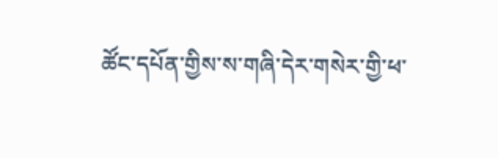ཚོང་དཔོན་གྱིས་ས་གཞི་དེར་གསེར་གྱི་ཕ་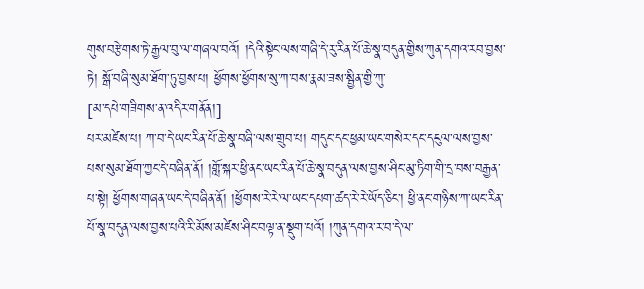གུས་བརྩེགས་ཏེ་རྒྱལ་བུ་ལ་གཞལ་བའོ། །དེའི་སྟེང་ལས་གཞི་དེ་རུ་རིན་པོ་ཆེ་སྣ་བདུན་གྱིས་ཀུན་དགའ་རབ་བྱས་ཏེ། སྒོ་བཞི་སུམ་ཐོག་ཏུ་བྱས་པ། ཕྱོགས་ཕྱོགས་སུ་ཀ་བས་རྣམ་ཟས་སྦྱིན་གྱི་ཀུ་
[མ་དཔེ་གཟིགས་ན་འདིར་གནོན།]
པར་མཛེས་པ། ཀ་བ་དེ་ཡང་རིན་པོ་ཆེ་སྣ་བཞི་ལས་གྲུབ་པ། གདུང་དང་ཕྱམ་ཡང་གསེར་དང་དངུལ་ལས་བྱས་པས་སུམ་ཐོག་ཀྱང་དེ་བཞིན་ནོ། །གློ་སྐར་ཕྱི་ནང་ཡང་རིན་པོ་ཆེ་སྣ་བདུན་ལས་བྱས་ཤིང་མུ་ཏིག་གི་དྲ་བས་བརྒྱན་པ་སྟེ། ཕྱོགས་གཞན་ཡང་དེ་བཞིན་ནོ། །ཕྱོགས་རེ་རེ་ལ་ཡང་དཔག་ཚད་རེ་རེ་ཡོད་ཅིང་། ཕྱི་ནང་གཉིས་ཀ་ཡང་རིན་པོ་སྣ་བདུན་ལས་བྱས་པའི་རི་མོས་མཛེས་ཤིང་བལྟ་ན་སྡུག་པའོ། །ཀུན་དགའ་ར་བ་དེ་ལ་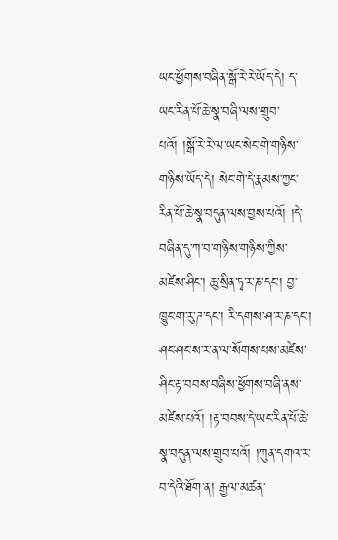ཡང་ཕྱོགས་བཞིན་སྒོ་རེ་རེ་ཡོད་དེ། ད་ཡང་རིན་པོ་ཆེ་སྣ་བཞི་ལས་གྲུབ་པའོ། །སྒོ་རེ་རེ་ལ་ཡང་སེང་གེ་གཉིས་གཉིས་ཡོད་དེ། སེང་གེ་དེ་རྣམས་ཀྱང་རིན་པོ་ཆེ་སྣ་བདུན་ལས་བྱས་པའོ། །དེ་བཞིན་དུ་ཀ་བ་གཉིས་གཉིས་ཀྱིས་མཛེས་ཤིང་། ཆུ་སྲིན་ཏྭ་ར་ཎ་དང་། བྱ་ཁྱུང་ག་རུ་ཌ་དང་། རི་དགས་ཤ་ར་ཎ་དང་། ཤང་ཤང་ས་ར་ན་ལ་སོགས་པས་མཛེས་ཤིང་རྟ་བབས་བཞིས་ཕྱོགས་བཞི་ནས་མཛེས་པའོ། །རྟ་བབས་དེ་ཡང་རིན་པོ་ཆེ་སྣ་བདུན་ལས་གྲུབ་པའོ། །ཀུན་དགའ་ར་བ་དེའི་ཐོག་ན། རྒྱལ་མཚན་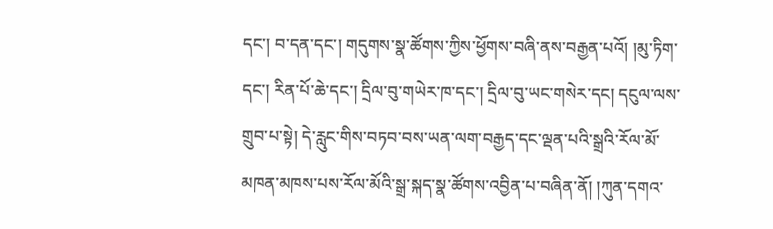དང་། བ་དན་དང་། གདུགས་སྣ་ཚོགས་ཀྱིས་ཕྱོགས་བཞི་ནས་བརྒྱན་པའོ། །མུ་ཏིག་དང་། རིན་པོ་ཆེ་དང་། དྲིལ་བུ་གཡེར་ཁ་དང་། དྲིལ་བུ་ཡང་གསེར་དང། དངུལ་ལས་གྲུབ་པ་སྟེ། དེ་རླུང་གིས་བཏབ་བས་ཡན་ལག་བརྒྱད་དང་ལྡན་པའི་སྒྲའི་རོལ་མོ་མཁན་མཁས་པས་རོལ་མོའི་སྒྲ་སྐད་སྣ་ཚོགས་འབྱིན་པ་བཞིན་ནོ། །ཀུན་དགའ་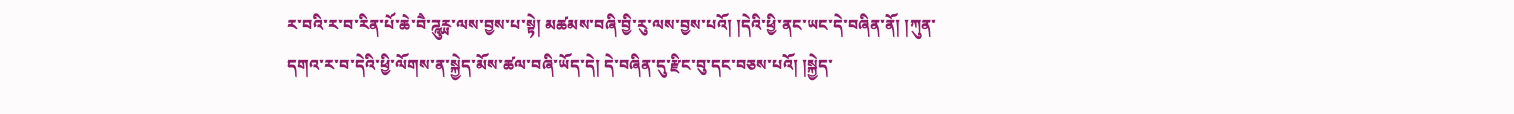ར་བའི་ར་བ་རིན་པོ་ཆེ་བཻ་ཌཱུཪྻ་ལས་བྱས་པ་སྟེ། མཚམས་བཞི་བྱི་རུ་ལས་བྱས་པའོ། །དེའི་ཕྱི་ནང་ཡང་དེ་བཞིན་ནོ། །ཀུན་དགའ་ར་བ་དེའི་ཕྱི་ལོགས་ན་སྐྱེད་མོས་ཚལ་བཞི་ཡོད་དེ། དེ་བཞིན་དུ་རྫིང་བུ་དང་བཅས་པའོ། །སྐྱེད་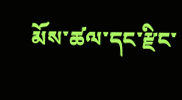མོས་ཚལ་དང་རྫིང་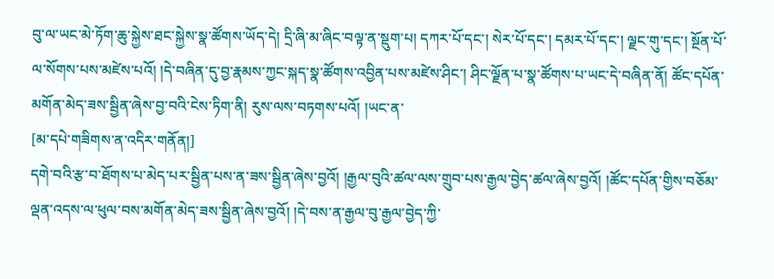བུ་ལ་ཡང་མེ་ཏོག་ཆུ་སྐྱེས་ཐང་སྐྱེས་སྣ་ཚོགས་ཡོད་དེ། དྲི་ཞི་མ་ཞིང་བལྟ་ན་སྡུག་པ། དཀར་པོ་དང་། སེར་པོ་དང་། དམར་པོ་དང་། ལྗང་གུ་དང་། སྔོན་པོ་ལ་སོགས་པས་མཛེས་པའོ། །དེ་བཞིན་དུ་བྱ་རྣམས་ཀྱང་སྐད་སྣ་ཚོགས་འབྱིན་པས་མཛེས་ཤིང་། ཤིང་ལྗོན་པ་སྣ་ཚོགས་པ་ཡང་དེ་བཞིན་ནོ། ཚོང་དཔོན་མགོན་མེད་ཟས་སྦྱིན་ཞེས་བྱ་བའི་ངེས་ཏིག་ནི། རུས་ལས་བཏགས་པའོ། །ཡང་ན་
[མ་དཔེ་གཟིགས་ན་འདིར་གནོན།]
དགེ་བའི་རྩ་བ་ཐོགས་པ་མེད་པར་སྦྱིན་པས་ན་ཟས་སྦྱིན་ཞེས་བྱའོ། །རྒྱལ་བུའི་ཚལ་ལས་གྲུབ་པས་རྒྱལ་བྱེད་ཚལ་ཞེས་བྱའོ། །ཚོང་དཔོན་གྱིས་བཅོམ་ལྡན་འདས་ལ་ཕུལ་བས་མགོན་མེད་ཟས་སྦྱིན་ཞེས་བྱའོ། །དེ་བས་ན་རྒྱལ་བུ་རྒྱལ་བྱེད་ཀྱི་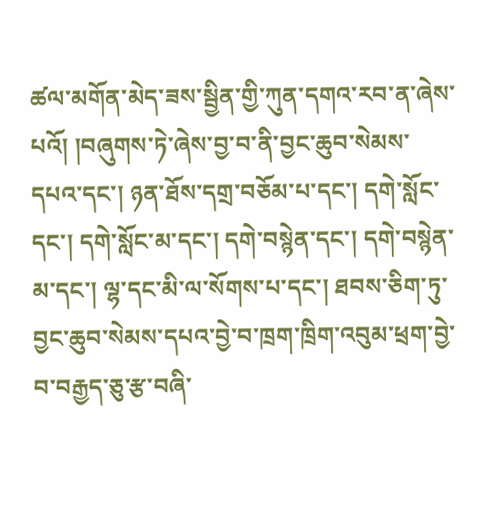ཚལ་མགོན་མེད་ཟས་སྦྱིན་གྱི་ཀུན་དགའ་རབ་ན་ཞེས་པའོ། །བཞུགས་ཏེ་ཞེས་བྱ་བ་ནི་བྱང་ཆུབ་སེམས་དཔའ་དང་། ཉན་ཐོས་དགྲ་བཅོམ་པ་དང་། དགེ་སློང་དང་། དགེ་སློང་མ་དང་། དགེ་བསྙེན་དང་། དགེ་བསྙེན་མ་དང་། ལྷ་དང་མི་ལ་སོགས་པ་དང་། ཐབས་ཅིག་ཏུ་བྱང་ཆུབ་སེམས་དཔའ་བྱེ་བ་ཁྲག་ཁྲིག་འབུམ་ཕྲག་བྱེ་བ་བརྒྱད་ཅུ་རྩ་བཞི་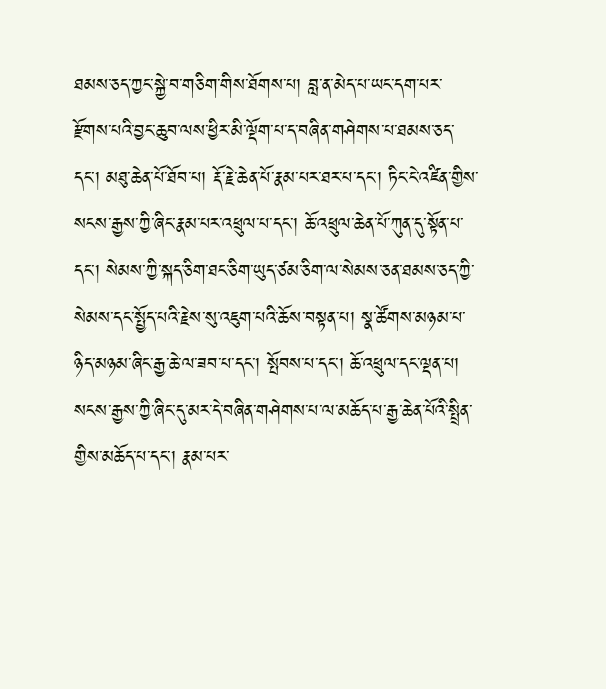ཐམས་ཅད་ཀྱང་སྐྱེ་བ་གཅིག་གིས་ཐོགས་པ། བླ་ན་མེད་པ་ཡང་དག་པར་རྫོགས་པའི་བྱང་ཆུབ་ལས་ཕྱིར་མི་ལྡོག་པ་ད་བཞིན་གཤེགས་པ་ཐམས་ཅད་དང་། མཐུ་ཆེན་པོ་ཐོབ་པ། རྡོ་རྗེ་ཆེན་པོ་རྣམ་པར་ཐར་པ་དང་། ཏིང་ངེ་འཛིན་གྱིས་སངས་རྒྱས་ཀྱི་ཞིང་རྣམ་པར་འཕྲུལ་པ་དང་། ཆོ་འཕྲུལ་ཆེན་པོ་ཀུན་དུ་སྟོན་པ་དང་། སེམས་ཀྱི་སྐད་ཅིག་ཐང་ཅིག་ཡུད་ཙམ་ཅིག་ལ་སེམས་ཅན་ཐམས་ཅད་ཀྱི་སེམས་དང་སྤྱོད་པའི་རྗེས་སུ་འཇུག་པའི་ཆོས་བསྟན་པ། སྣ་ཚོགས་མཉམ་པ་ཉིད་མཉམ་ཞིང་རྒྱ་ཆེ་ལ་ཟབ་པ་དང་། སྤོབས་པ་དང་། ཆོ་འཕྲུལ་དང་ལྡན་པ། སངས་རྒྱས་ཀྱི་ཞིང་དུ་མར་དེ་བཞིན་གཤེགས་པ་ལ་མཆོད་པ་རྒྱ་ཆེན་པོའི་སྤྲིན་གྱིས་མཆོད་པ་དང་། རྣམ་པར་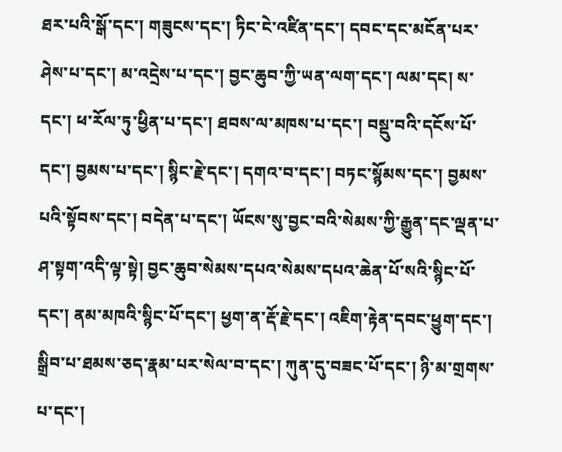ཐར་པའི་སྒོ་དང་། གཟུངས་དང་། ཏིང་ངེ་འཛིན་དང་། དབང་དང་མངོན་པར་ཤེས་པ་དང་། མ་འདྲེས་པ་དང་། བྱང་ཆུབ་ཀྱི་ཡན་ལག་དང་། ལམ་དང། ས་དང་། ཕ་རོལ་ཏུ་ཕྱིན་པ་དང་། ཐབས་ལ་མཁས་པ་དང་། བསྡུ་བའི་དངོས་པོ་དང་། བྱམས་པ་དང་། སྙིང་རྗེ་དང་། དགའ་བ་དང་། བཏང་སྙོམས་དང་། བྱམས་པའི་སྟོབས་དང་། བདེན་པ་དང་། ཡོངས་སུ་བྱང་བའི་སེམས་ཀྱི་རྒྱུན་དང་ལྡན་པ་ཤ་སྟག་འདི་ལྟ་སྟེ། བྱང་ཆུབ་སེམས་དཔའ་སེམས་དཔའ་ཆེན་པོ་སའི་སྙིང་པོ་དང་། ནམ་མཁའི་སྙིང་པོ་དང་། ཕྱག་ན་རྡོ་རྗེ་དང་། འཇིག་རྟེན་དབང་ཕྱུག་དང་། སྒྲིབ་པ་ཐམས་ཅད་རྣམ་པར་སེལ་བ་དང་། ཀུན་དུ་བཟང་པོ་དང་། ཉི་མ་གྲགས་པ་དང་།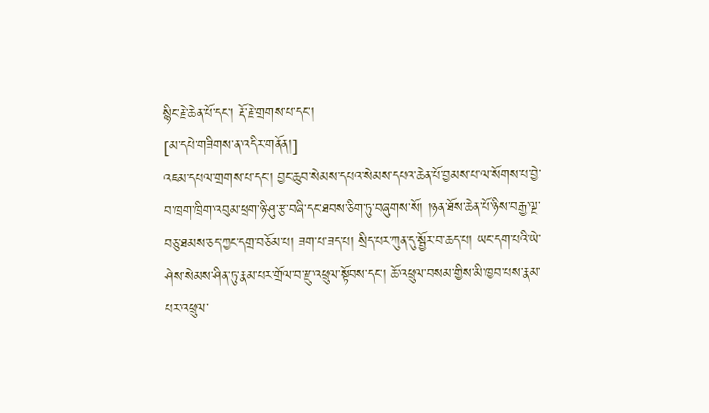སྙིང་རྗེ་ཆེན་པོ་དང་། རྡོ་རྗེ་གྲགས་པ་དང་།
[མ་དཔེ་གཟིགས་ན་འདིར་གནོན།]
འཇམ་དཔལ་གྲགས་པ་དང་། བྱང་ཆུབ་སེམས་དཔའ་སེམས་དཔའ་ཆེན་པོ་བྱམས་པ་ལ་སོགས་པ་བྱེ་བ་ཁྲག་ཁྲིག་འབུམ་ཕྲག་ཉི་ཤུ་རྩ་བཞི་དང་ཐབས་ཅིག་ཏུ་བཞུགས་སོ། །ཉན་ཐོས་ཆེན་པོ་ཉིས་བརྒྱ་ལྔ་བཅུ་ཐམས་ཅད་ཀྱང་དགྲ་བཅོམ་པ། ཟག་པ་ཟད་པ། སྲིད་པར་ཀུན་དུ་སྦྱོར་བ་ཆད་པ། ཡང་དག་པའི་ཡེ་ཤེས་སེམས་ཤིན་ཏུ་རྣམ་པར་གྲོལ་བ་རྫུ་འཕྲུལ་སྟོབས་དང་། ཆོ་འཕྲུལ་བསམ་གྱིས་མི་ཁྱབ་པས་རྣམ་པར་འཕྲུལ་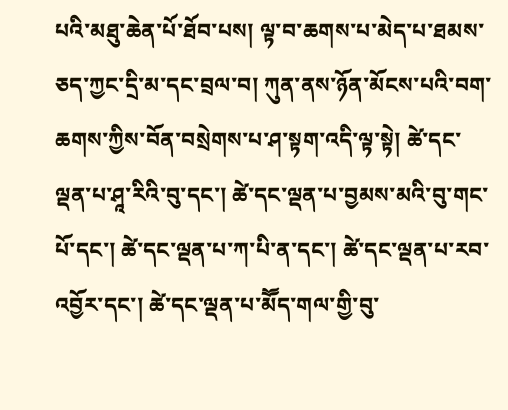པའི་མཐུ་ཆེན་པོ་ཐོབ་པས། ལྟ་བ་ཆགས་པ་མེད་པ་ཐམས་ཅད་ཀྱང་དྲི་མ་དང་བྲལ་བ། ཀུན་ནས་ཉོན་མོངས་པའི་བག་ཆགས་ཀྱིས་བོན་བསྲེགས་པ་ཤ་སྟག་འདི་ལྟ་སྟེ། ཚེ་དང་ལྡན་པ་ཤཱ་རིའི་བུ་དང་། ཚེ་དང་ལྡན་པ་བྱམས་མའི་བུ་གང་པོ་དང་། ཚེ་དང་ལྡན་པ་ཀ་པི་ན་དང་། ཚེ་དང་ལྡན་པ་རབ་འབྱོར་དང་། ཚེ་དང་ལྡན་པ་མཽད་གལ་གྱི་བུ་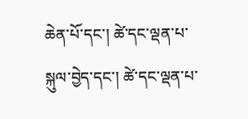ཆེན་པོ་དང་། ཚེ་དང་ལྡན་པ་སྐུལ་བྱེད་དང་། ཚེ་དང་ལྡན་པ་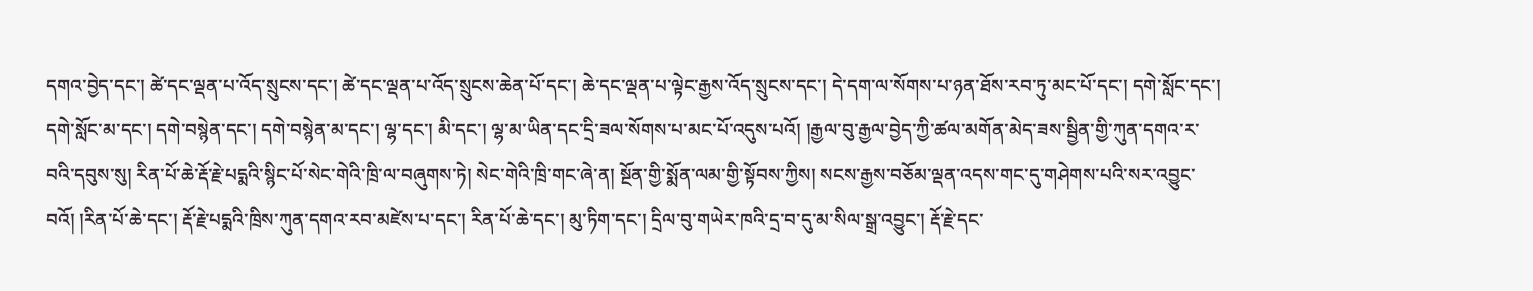དགའ་བྱེད་དང་། ཚེ་དང་ལྡན་པ་འོད་སྲུངས་དང་། ཚེ་དང་ལྡན་པ་འོད་སྲུངས་ཆེན་པོ་དང་། ཆེ་དང་ལྡན་པ་ལྟེང་རྒྱས་འོད་སྲུངས་དང་། དེ་དག་ལ་སོགས་པ་ཉན་ཐོས་རབ་ཏུ་མང་པོ་དང་། དགེ་སློང་དང་། དགེ་སློང་མ་དང་། དགེ་བསྙེན་དང་། དགེ་བསྙེན་མ་དང་། ལྷ་དང་། མི་དང་། ལྷ་མ་ཡིན་དང་དྲི་ཟལ་སོགས་པ་མང་པོ་འདུས་པའོ། །རྒྱལ་བུ་རྒྱལ་བྱེད་ཀྱི་ཚལ་མགོན་མེད་ཟས་སྦྱིན་གྱི་ཀུན་དགའ་ར་བའི་དབུས་སུ། རིན་པོ་ཆེ་རྡོ་རྗེ་པདྨའི་སྙིང་པོ་སེང་གེའི་ཁྲི་ལ་བཞུགས་ཏེ། སེང་གེའི་ཁྲི་གང་ཞེ་ན། སྔོན་གྱི་སྨོན་ལམ་གྱི་སྟོབས་ཀྱིས། སངས་རྒྱས་བཅོམ་ལྡན་འདས་གང་དུ་གཤེགས་པའི་སར་འབྱུང་བའོ། །རིན་པོ་ཆེ་དང་། རྡོ་རྗེ་པདྨའི་ཁྲིས་ཀུན་དགའ་རབ་མཛེས་པ་དང་། རིན་པོ་ཆེ་དང་། མུ་ཏིག་དང་། དྲིལ་བུ་གཡེར་ཁའི་དྲ་བ་དུ་མ་སིལ་སྒྲ་འབྱུང་། རྡོ་རྗེ་དང་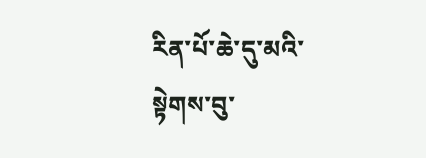རིན་པོ་ཆེ་དུ་མའི་སྟེགས་བུ་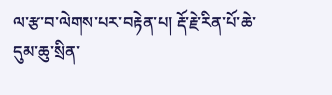ལ་རྩ་བ་ལེགས་པར་བརྟེན་པ། རྡོ་རྗེ་རིན་པོ་ཆེ་དུམ་ཆུ་སྲིན་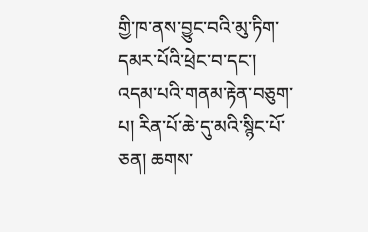གྱི་ཁ་ནས་བྱུང་བའི་མུ་ཏིག་དམར་པོའི་ཕྲེང་བ་དང་། འདམ་པའི་གནམ་རྟེན་བཅུག་པ། རིན་པོ་ཆེ་དུ་མའི་སྙིང་པོ་ཅན། ཆགས་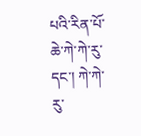པའི་རིན་པོ་ཆེ་ཀེ་ཀེ་རུ་དང་། ཀེ་ཀེ་རུ་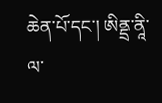ཆེན་པོ་དང་། ཨིནྡྲ་ནཱི་ལ་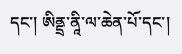དང་། ཨིནྡྲ་ནཱི་ལ་ཆེན་པོ་དང་།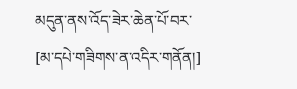མདུན་ནས་འོད་ཟེར་ཆེན་པོ་བར་
[མ་དཔེ་གཟིགས་ན་འདིར་གནོན།]